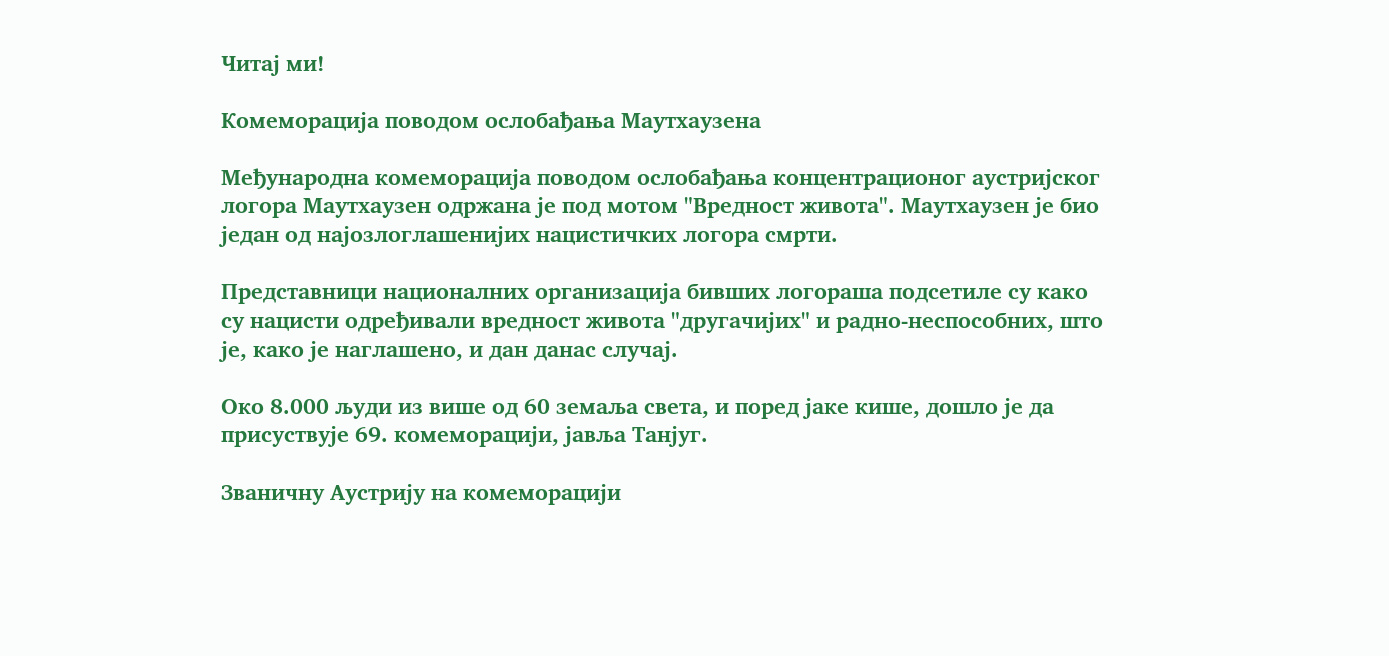Читај ми!

Комеморација поводом ослобађања Маутхаузена

Међународна комеморација поводом ослобађања концентрационог аустријског логора Маутхаузен одржана је под мотом "Вредност живота". Маутхаузен је био један од најозлоглашенијих нацистичких логора смрти.

Представници националних организација бивших логораша подсетиле су како су нацисти одређивали вредност живота "другачијих" и радно-неспособних, што је, како је наглашено, и дан данас случај.

Око 8.000 људи из више од 60 земаља света, и поред јаке кише, дошло је да присуствује 69. комеморацији, јавља Танјуг.

Званичну Аустрију на комеморацији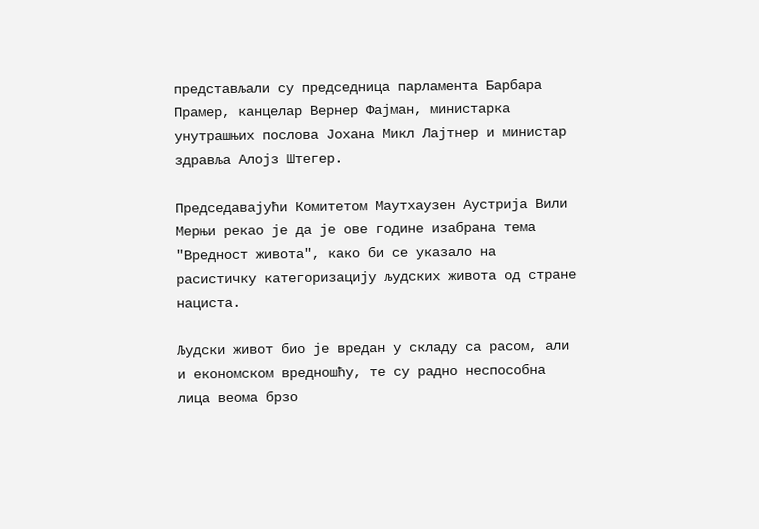представљали су председница парламента Барбара Прамер, канцелар Вернер Фајман, министарка унутрашњих послова Јохана Микл Лајтнер и министар здравља Алојз Штегер.

Председавајући Комитетом Маутхаузен Аустрија Вили Мерњи рекао је да је ове године изабрана тема "Вредност живота", како би се указало на расистичку категоризацију људских живота од стране нациста.

Људски живот био је вредан у складу са расом, али и економском вредношћу, те су радно неспособна лица веома брзо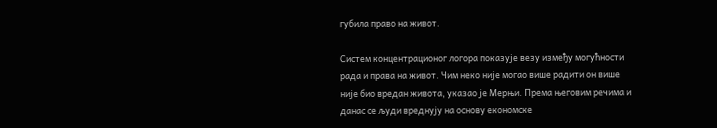губила право на живот.

Систем концентрационог логора показује везу између могућности рада и права на живот. Чим неко није могао више радити он више није био вредан живота, указао је Мерњи. Према његовим речима и данас се људи вреднују на основу економске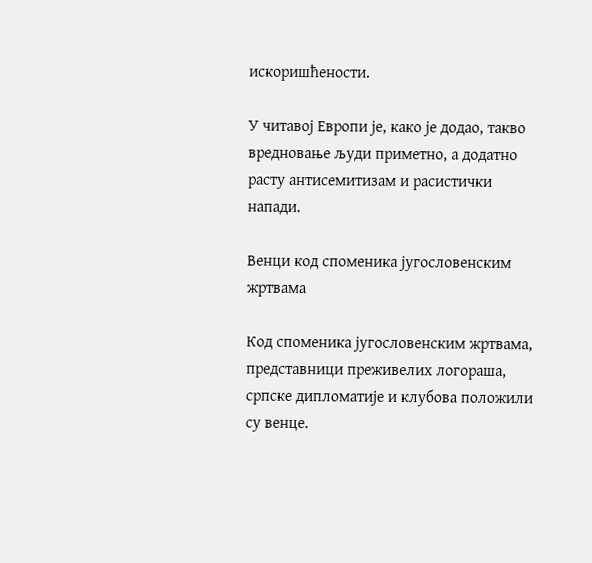искоришћености.

У читавој Европи је, како је додао, такво вредновање људи приметно, а додатно расту антисемитизам и расистички напади.

Венци код споменика југословенским жртвама

Код споменика југословенским жртвама, представници преживелих логораша, српске дипломатије и клубова положили су венце.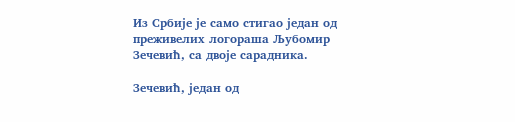Из Србије је само стигао један од преживелих логораша Љубомир Зечевић, са двоје сарадника.

Зечевић, један од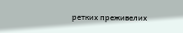ретких преживелих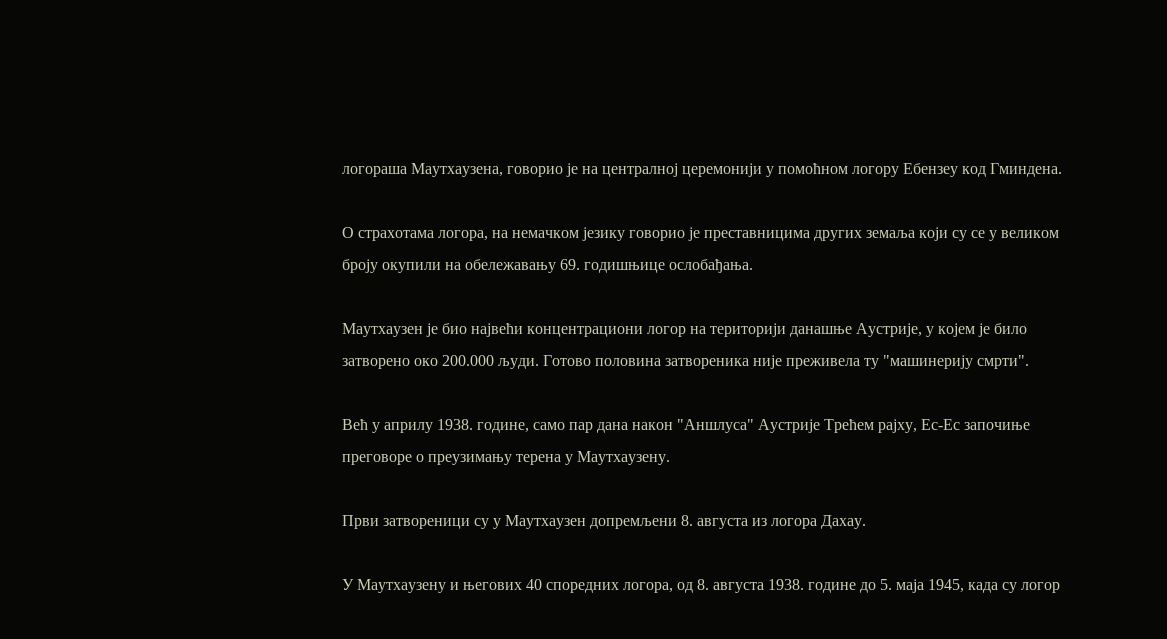логораша Маутхаузена, говорио је на централној церемонији у помоћном логору Ебензеу код Гминдена.

О страхотама логора, на немачком језику говорио је преставницима других земаља који су се у великом броју окупили на обележавању 69. годишњице ослобађања.

Маутхаузен је био највећи концентрациони логор на територији данашње Аустрије, у којем је било затворено око 200.000 људи. Готово половина затвореника није преживела ту "машинерију смрти".

Већ у априлу 1938. године, само пар дана након "Аншлуса" Аустрије Трећем рајху, Ес-Ес започиње преговоре о преузимању терена у Маутхаузену.

Први затвореници су у Маутхаузен допремљени 8. августа из логора Дахау.

У Маутхаузену и његових 40 споредних логора, од 8. августа 1938. године до 5. маја 1945, када су логор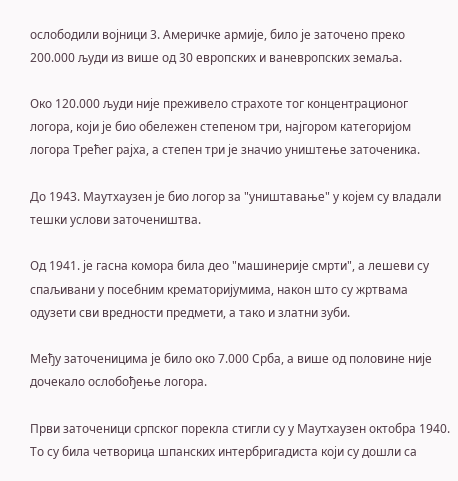ослободили војници 3. Америчке армије, било је заточено преко 200.000 људи из више од 30 европских и ваневропских земаља.

Око 120.000 људи није преживело страхоте тог концентрационог логора, који је био обележен степеном три, најгором категоријом логора Трећег рајха, а степен три је значио уништење заточеника.

До 1943. Маутхаузен је био логор за "уништавање" у којем су владали тешки услови заточеништва.

Од 1941. је гасна комора била део "машинерије смрти", а лешеви су спаљивани у посебним крематоријумима, након што су жртвама одузети сви вредности предмети, а тако и златни зуби.

Међу заточеницима је било око 7.000 Срба, а више од половине није дочекало ослобођење логора.

Први заточеници српског порекла стигли су у Маутхаузен октобра 1940. То су била четворица шпанских интербригадиста који су дошли са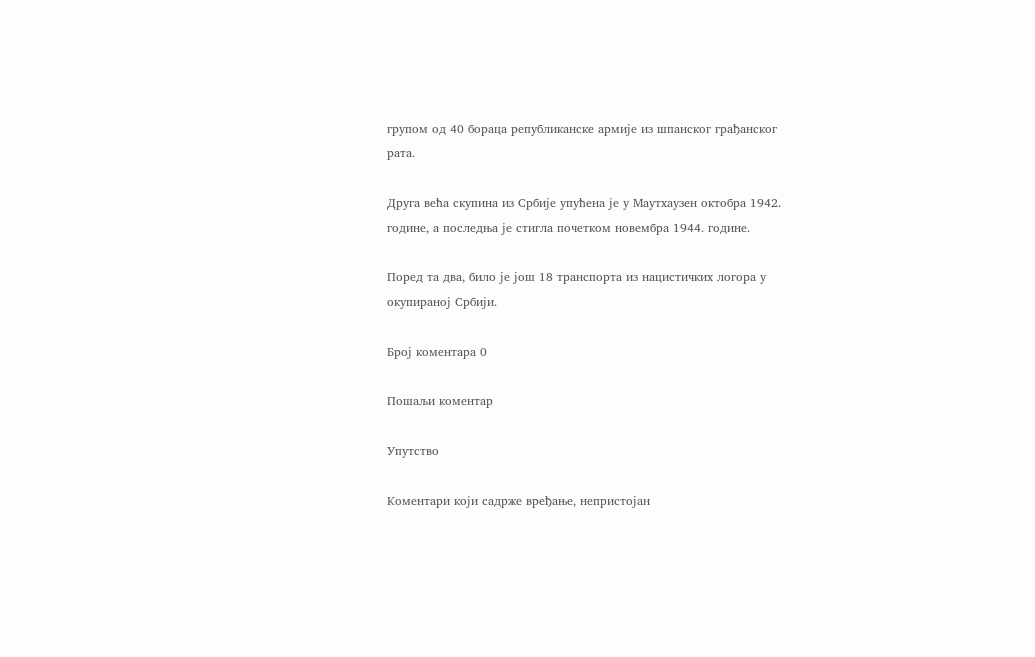групом од 40 бораца републиканске армије из шпанског грађанског рата.

Друга већа скупина из Србије упућена је у Маутхаузен октобра 1942. године, а последња је стигла почетком новембра 1944. године.

Поред та два, било је још 18 транспорта из нацистичких логора у окупираној Србији.

Број коментара 0

Пошаљи коментар

Упутство

Коментари који садрже вређање, непристојан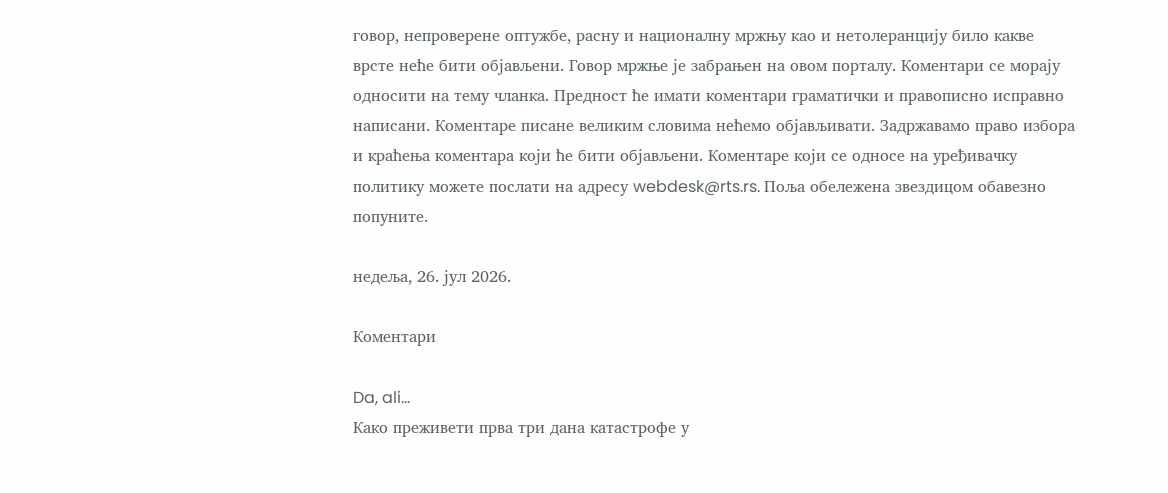говор, непроверене оптужбе, расну и националну мржњу као и нетолеранцију било какве врсте неће бити објављени. Говор мржње је забрањен на овом порталу. Коментари се морају односити на тему чланка. Предност ће имати коментари граматички и правописно исправно написани. Коментаре писане великим словима нећемо објављивати. Задржавамо право избора и краћења коментара који ће бити објављени. Коментаре који се односе на уређивачку политику можете послати на адресу webdesk@rts.rs. Поља обележена звездицом обавезно попуните.

недеља, 26. јул 2026.

Коментари

Da, ali...
Како преживети прва три дана катастрофе у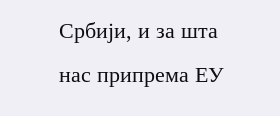Србији, и за шта нас припрема ЕУ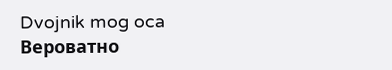Dvojnik mog oca
Вероватно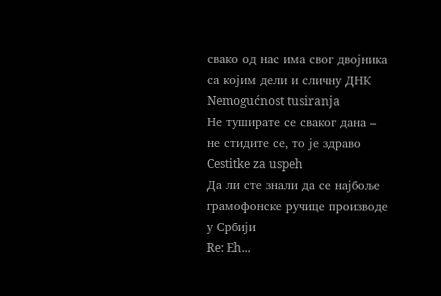свако од нас има свог двојника са којим дели и сличну ДНК
Nemogućnost tusiranja
Не туширате се сваког дана – не стидите се, то је здраво
Cestitke za uspeh
Да ли сте знали да се најбоље грамофонске ручице производе у Србији
Re: Eh...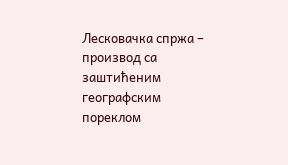Лесковачка спржа – производ са заштићеним географским пореклом